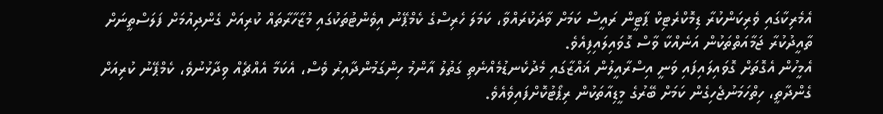އެމެރިކާގައި ވެރިކަންކުރާ ޑިމޮކްރެޓިކް ޕާޓީން ރައީސް ކަމަށް ވާދަކުރައްވާ، ކަމަލަ ހެރިސްގެ ކެމްޕޭނު އިވެންޓުތަކުގައި މުޒާހާރާތައް ކުރިއަށް ގެންދިއުމަށް ފަލަސްތީނަށް ތާއީދުކުރާ ޖަމާއަތްތަކުން އަނެއްކާ ވާސް ގޮވައިލައިފިއެވެ.
އެމީހުން އެގޮތަށް ގޮވައިލައިފައި ވަނީ އިސްރާއީލުން ޣައްޒާގައި މެދުކެނޑުމެއްނެތި ގަތުލު އާންމު ހިންގަމުންދާއިރު ވެސް، އެކަމާ އެއްޗެއް ވިދާޅުނުވެ، ކެމްޕޭނު ކުރިއަށް ގެންދާތީ، ހިތްހަމަނުޖެހިގެން ކަމަށް ބޭރުގެ މީޑިއާތަކުން ރިޕޯޓުކޮށްފައިވެއެވެ.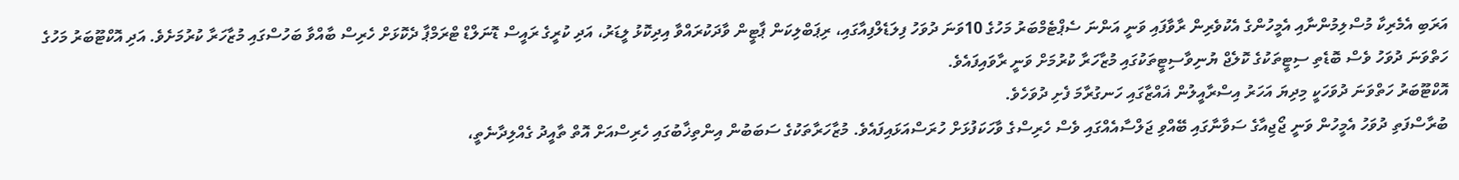އަރަބި އެމެރިކާ މުސްލިމުންނާއި އެމީހުންގެ އެކުވެރިން ރާވާފައި ވަނީ އަންނަ ސެޕްޓެމްބަރު މަހުގެ 10ވަނަ ދުވަހު ފިލަޑެލްފިއާގައި، ރިޕަބްލިކަން ޕާޓީން ވާދަކުރައްވާ އިދިކޮޅު ލީޑަރު، އަދި ކުރީގެ ރައީސް ޑޮނަލްޑް ޓްރަމްޕާ ދެކޮޅަށް ހެރިސް ބާއްވާ ބަހުސްގައި މުޒާހަރާ ކުރުމަށެވެ. އަދި އޮކްޓޫބަރު މަހުގެ ހަތްވަނަ ދުވަހު ވެސް ބޮޑެތި ސިޓީތަކުގެ ކޮލެޖް ޔުނިވާސިޓީތަކުގައި މުޒާހަރާ ކުރުމަށް ވަނީ ރާވައިފައެވެ.
އޮކްޓޫބަރު ހަތްވަނަ ދުވަހަކީ މިދިޔަ އަހަރު އިސްރާއީލުން ޣައްޒާގައި ހަނގުރާމަ ފެށި ދުވަހެވެ.
ބުރާސްފަތި ދުވަހު އެމީހުން ވަނީ ޖޯޖިއާގެ ސަވާނާގައި ބޭއްވި ޖަލްސާއެއްގައި ވެސް ހެރިސްގެ ވާހަކަފުޅަށް ހުރަސްއަޅައިފައެވެ. މުޒާހަރާތަކުގެ ސަބަބުން އިންތިޚާބުގައި ހެރިސްއަށް އޮތް ތާއީދު ގެއްލިދާނެތީ،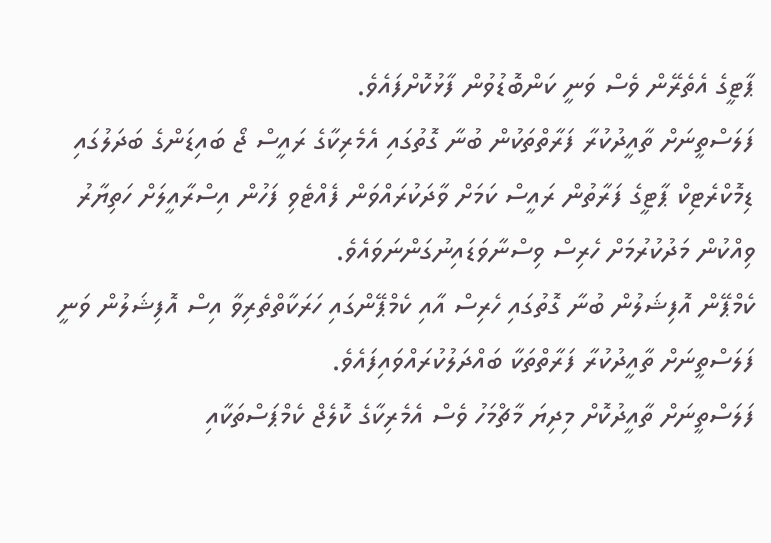ޕާޓީގެ އެތެރޭން ވެސް ވަނީ ކަންބޮޑުވުން ފާޅުކޮށްފައެވެ.
ފަލަސްތީނަށް ތާއީދުކުރާ ފަރާތްތަކުން ބުނާ ގޮތުގައި އެމެރިކާގެ ރައީސް ޖޯ ބައިޑަންގެ ބަދަލުގައި ޑިމޮކްރެޓިކް ޕާޓީގެ ފަރާތުން ރައީސް ކަމަށް ވާދަކުރައްވަން ފެއްޓެވި ފަހުން އިސްރާއީލަށް ހަތިޔާރު ވިއްކުން މަދުކުރުމަށް ހެރިސް ވިސްނާވަޑައިނުގަންނަވައެވެ.
ކެމްޕޭން އޮފިޝަލުން ބުނާ ގޮތުގައި ހެރިސް އާއި ކެމްޕޭންގައި ހަރަކާތްތެރިވާ އިސް އޮފިޝަލުން ވަނީ ފަލަސްތީނަށް ތާއީދުކުރާ ފަރާތްތަކާ ބައްދަލުކުރައްވައިފައެވެ.
ފަލަސްތީނަށް ތާއީދުކޮށް މިދިޔަ މާޗްމަހު ވެސް އެމެރިކާގެ ކޮލެޖް ކެމްޕަސްތަކާއި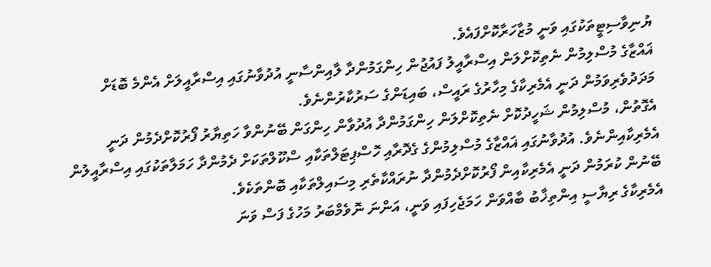ޔުނިވާސިޓީތަކުގައި ވަނީ މުޒާހަރާކޮށްފައެވެ.
ޣައްޒާގެ މުސްލިމުން ނެތިކޮށްލަން އިސްރާއީލު ފައުޖުން ހިންގަމުންދާ ލާއިންސާނީ އުދުވާނުގައި އިސްރާއީލަށް އެންމެ ބޮޑަށް މަދަދުވެރިވަމުން ދަނީ އެމެރިކާގެ މިހާރުގެ ރައީސް، ބައިޑަންގެ ސަރުކާރުންނެވެ.
އެގޮތުން، މުސްލިމުން ޝަހީދުކޮށް ނެތިކޮށްލަން ހިންގަމުންދާ އުދުވާން ހިންގަން ބޭނުންވާ ހަތިޔާރު ފޯރުކޮށްދެމުން ދަނީ އެމެރިކާއިންނެވެ. އުދުވާނުގައި ޣައްޒާގެ މުސްލިމުންގެ ގެދޮރާއި ހޮސްޕިޓަލްތަކާއި ސްކޫލްތަކަށް ދެމުންދާ ހަމަލާތަކުގައި އިސްރާއީލުން ބޭނުން ކުރަމުން ދަނީ އެމެރިކާއިން ފޯރުކޮށްދެމުންދާ ނުރައްކާތެރި މިސައިލްތަކާއި ބޮންތަކެވެ.
އެމެރިކާގެ ރިޔާސީ އިންތިޚާބު ބާއްވަން ހަމަޖެހިފައި ވަނީ، އަންނަ ނޮވެމްބަރު މަހުގެ ފަސް ވަނަ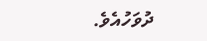ދުވަހުއެވެ.